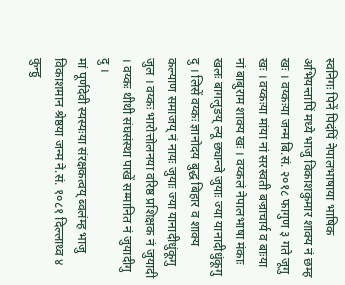स्वनिगः पिनें पिदंपिं नेपालभाषाया भाषिक अभियन्तापिं मध्ये भाजु विकाशकुमार शाक्य नं छम्ह खः । वय्कःया जन्म बि.सं. २०१८ फागुण ३ गते जूगु खः । वय्कःया मांया नां सरस्वती बज्राचार्य व बाःया नां बाबुराम शाक्य खः । वय्कलं नेपालभाषा मंकाः खलः बागलुङय् ल्यू छ्यान्जे जुयाः ज्या यानादीधुंकूगु दु । लिसें वय्कः ज्ञानोदय बुद्ध बिहार व शाक्य कल्याण समाजय् नं नायः जुयाः ज्या यानादीधुंकूगु जुल । वय्कः भारोत्तोलनया वरिष्ठ प्रशिक्षक नं जुयादी । वय्कः थीथी संघसंस्था पाखें सम्मानित नं जुयादीगु दु ।
मां पूर्णदेवी स्यस्यःया संरक्षकत्वय् ब्वलंम्ह भाजु विकाशमान श्रेष्ठया जन्म ने.सं. १०८१ दिल्लाथ्व ४ कुन्हु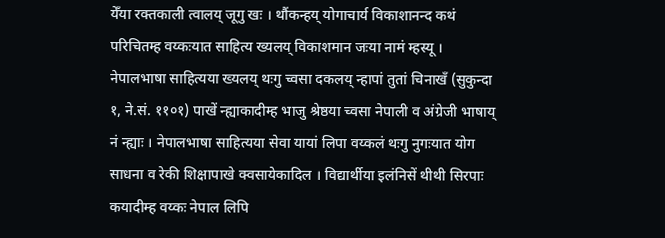येँया रक्तकाली त्वालय् जूगु खः । थौंकन्हय् योगाचार्य विकाशानन्द कथं परिचितम्ह वय्कःयात साहित्य ख्यलय् विकाशमान जःया नामं म्हस्यू । नेपालभाषा साहित्यया ख्यलय् थःगु च्वसा दकलय् न्हापां तुतां चिनाखँ (सुकुन्दा १, ने.सं. ११०१) पाखें न्ह्याकादीम्ह भाजु श्रेष्ठया च्वसा नेपाली व अंग्रेजी भाषाय् नं न्ह्याः । नेपालभाषा साहित्यया सेवा यायां लिपा वय्कलं थःगु नुगःयात योग साधना व रेकी शिक्षापाखे क्वसायेकादिल । विद्यार्थीया इलंनिसें थीथी सिरपाः कयादीम्ह वय्कः नेपाल लिपि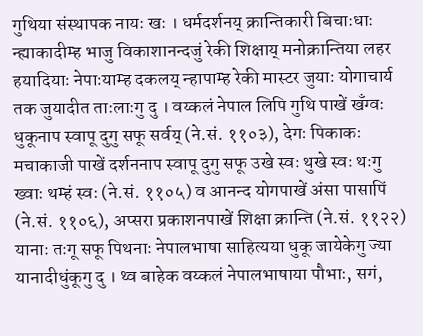गुथिया संस्थापक नायः खः । धर्मदर्शनय् क्रान्तिकारी बिचाःधाः न्ह्याकादीम्ह भाजु विकाशानन्दजुं रेकी शिक्षाय् मनोक्रान्तिया लहर हयादियाः नेपाःयाम्ह दकलय् न्हापाम्ह रेकी मास्टर जुयाः योगाचार्य तक जुयादीत ताःलाःगु दु । वय्कलं नेपाल लिपि गुथि पाखें खँग्वः धुकूनाप स्वापू दुगु सफू सर्वय् (ने.सं. ११०३), देगः पिकाकः मचाकाजी पाखें दर्शननाप स्वापू दुगु सफू उखे स्वः थुखे स्वः थःगु ख्वाः थम्हं स्वः (ने.सं. ११०५) व आनन्द योगपाखें अंसा पासापिं (ने.सं. ११०६), अप्सरा प्रकाशनपाखें शिक्षा क्रान्ति (ने.सं. ११२२) यानाः तःगू सफू पिथनाः नेपालभाषा साहित्यया धुकू जायेकेगु ज्या यानादीधुंकूगु दु । थ्व बाहेक वय्कलं नेपालभाषाया पौभाः, सगं,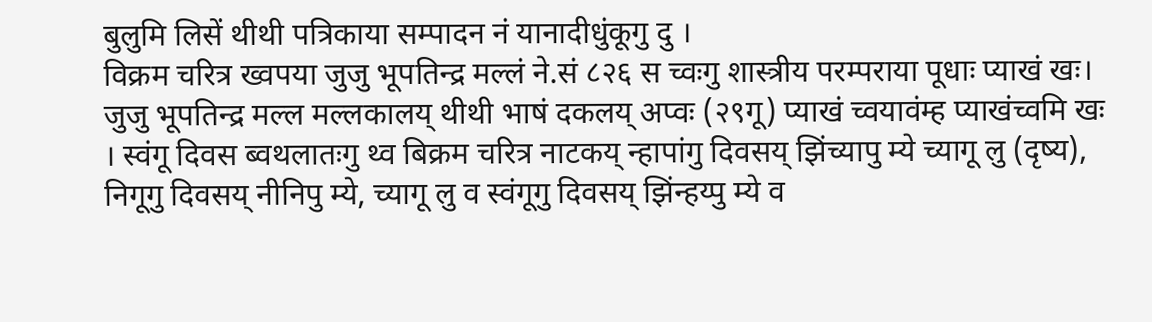बुलुमि लिसें थीथी पत्रिकाया सम्पादन नं यानादीधुंकूगु दु ।
विक्रम चरित्र ख्वपया जुजु भूपतिन्द्र मल्लं ने.सं ८२६ स च्वःगु शास्त्रीय परम्पराया पूधाः प्याखं खः। जुजु भूपतिन्द्र मल्ल मल्लकालय् थीथी भाषं दकलय् अप्वः (२९गू) प्याखं च्वयावंम्ह प्याखंच्वमि खः । स्वंगू दिवस ब्वथलातःगु थ्व बिक्रम चरित्र नाटकय् न्हापांगु दिवसय् झिंच्यापु म्ये च्यागू लु (दृष्य), निगूगु दिवसय् नीनिपु म्ये, च्यागू लु व स्वंगूगु दिवसय् झिंन्हय्पु म्ये व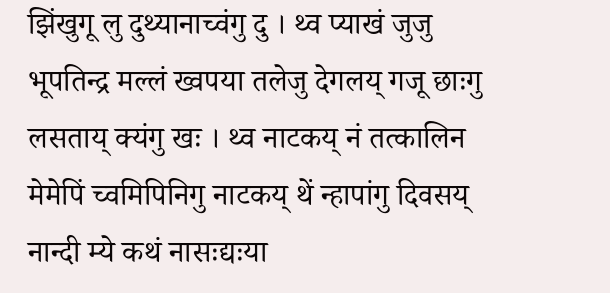झिंखुगू लु दुथ्यानाच्वंगु दु । थ्व प्याखं जुजु भूपतिन्द्र मल्लं ख्वपया तलेजु देगलय् गजू छाःगु लसताय् क्यंगु खः । थ्व नाटकय् नं तत्कालिन मेमेपिं च्वमिपिनिगु नाटकय् थें न्हापांगु दिवसय् नान्दी म्ये कथं नासःद्यःया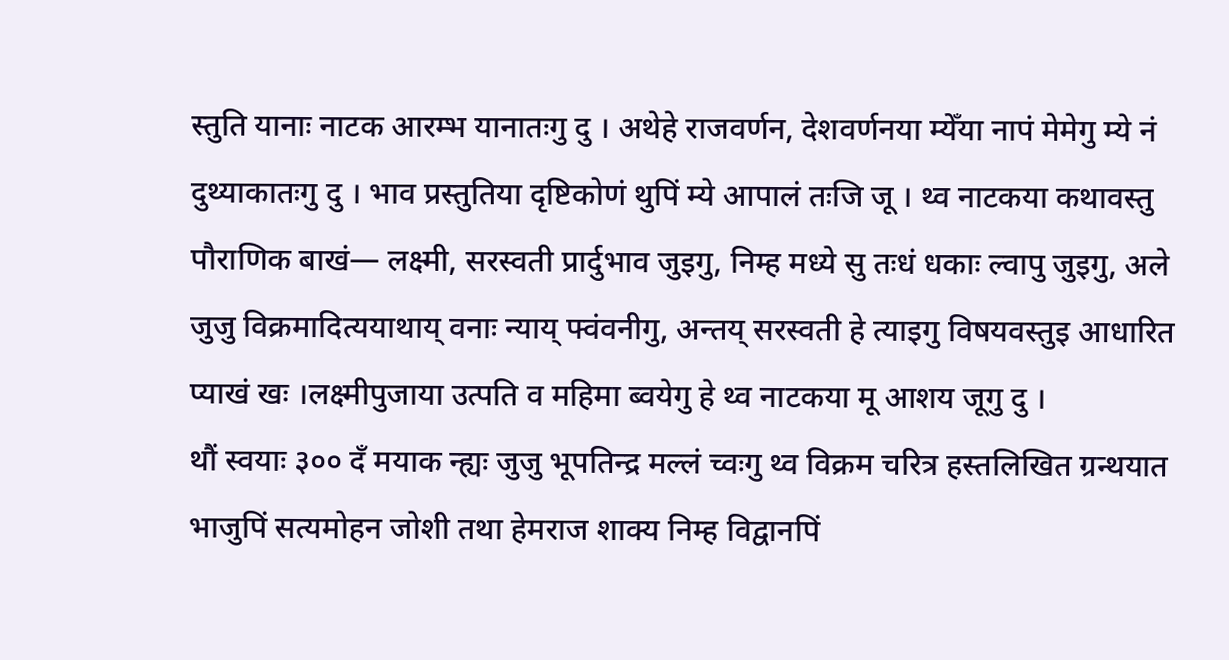स्तुति यानाः नाटक आरम्भ यानातःगु दु । अथेहे राजवर्णन, देशवर्णनया म्येँया नापं मेमेगु म्ये नं दुथ्याकातःगु दु । भाव प्रस्तुतिया दृष्टिकोणं थुपिं म्ये आपालं तःजि जू । थ्व नाटकया कथावस्तु पौराणिक बाखं— लक्ष्मी, सरस्वती प्रार्दुभाव जुइगु, निम्ह मध्ये सु तःधं धकाः ल्वापु जुइगु, अले जुजु विक्रमादित्ययाथाय् वनाः न्याय् फ्वंवनीगु, अन्तय् सरस्वती हे त्याइगु विषयवस्तुइ आधारित प्याखं खः ।लक्ष्मीपुजाया उत्पति व महिमा ब्वयेगु हे थ्व नाटकया मू आशय जूगु दु ।
थौं स्वयाः ३०० दँ मयाक न्ह्यः जुजु भूपतिन्द्र मल्लं च्वःगु थ्व विक्रम चरित्र हस्तलिखित ग्रन्थयात भाजुपिं सत्यमोहन जोशी तथा हेमराज शाक्य निम्ह विद्वानपिं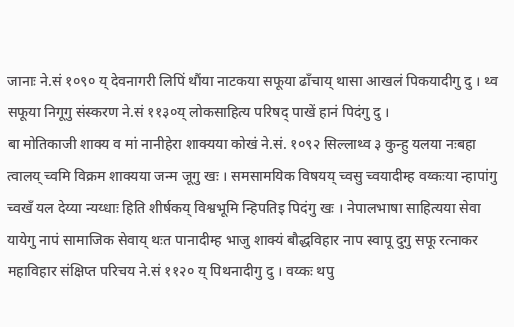जानाः ने.सं १०९० य् देवनागरी लिपिं थौंया नाटकया सफूया ढाँचाय् थासा आखलं पिकयादीगु दु । थ्व सफूया निगूगु संस्करण ने.सं ११३०य् लोकसाहित्य परिषद् पाखें हानं पिदंगु दु ।
बा मोतिकाजी शाक्य व मां नानीहेरा शाक्यया कोखं ने.सं. १०९२ सिल्लाथ्व ३ कुन्हु यलया नःबहा त्वालय् च्वमि विक्रम शाक्यया जन्म जूगु खः । समसामयिक विषयय् च्वसु च्वयादीम्ह वय्कःया न्हापांगु च्वखँ यल देय्या न्यय्धाः हिति शीर्षकय् विश्वभूमि न्हिपतिइ पिदंगु खः । नेपालभाषा साहित्यया सेवा यायेगु नापं सामाजिक सेवाय् थःत पानादीम्ह भाजु शाक्यं बौद्धविहार नाप स्वापू दुगु सफू रत्नाकर महाविहार संक्षिप्त परिचय ने.सं ११२० य् पिथनादीगु दु । वय्कः थपु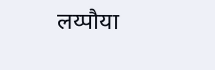लय्पौया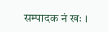सम्पादक नं खः ।